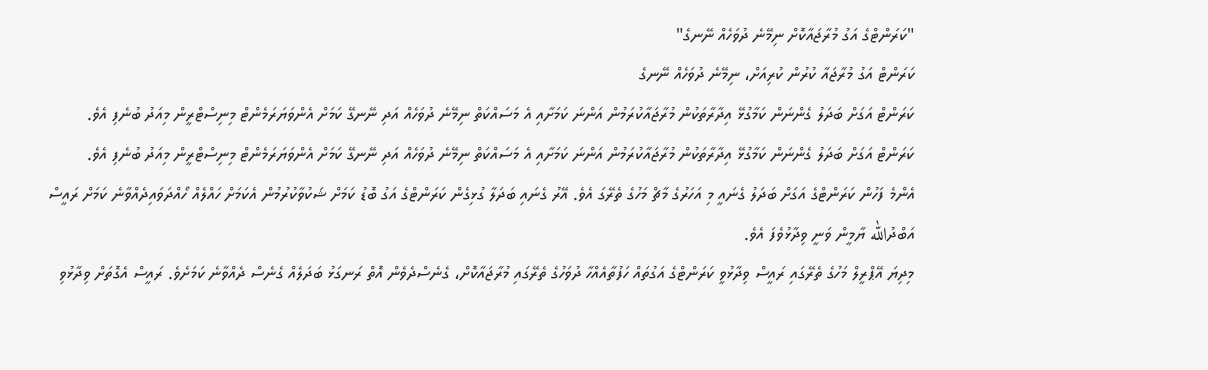"ކަރަންޓްގެ އަގު މުރާޖައާކޮށް ނިމޭނެ ދުވަހެއް ނޭނގެ"
ކަރަންޓް އަގު މުރާޖައާ ކުރުން ކުރިއަށް، ނިމޭނެ ދުވަހެއް ނޭނގެ
ކަރަންޓް އަގަށް ބަދަލު ގެންނަން ކަމާގުޅޭ އިދާރާތަކުން މުރާޖައާކުރަމުން އަންނަ ކަމަށާއި އެ މަސައްކަތް ނިމޭނެ ދުވަހެއް އަދި ނޭނގޭ ކަމަށް އެންވަޔަރަމެންޓް މިނިސްޓްރީން މިއަދު ބުނެފި އެވެ.
ކަރަންޓް އަގަށް ބަދަލު ގެންނަން ކަމާގުޅޭ އިދާރާތަކުން މުރާޖައާކުރަމުން އަންނަ ކަމަށާއި އެ މަސައްކަތް ނިމޭނެ ދުވަހެއް އަދި ނޭނގޭ ކަމަށް އެންވަޔަރަމެންޓް މިނިސްޓްރީން މިއަދު ބުނެފި އެވެ.
އެންމެ ފަހުން ކަރަންޓްގެ އަގަށް ބަދަލު ގެނައީ މި އަހަރުގެ މާޗް މަހުގެ ތެރޭގަ އެވެ. އޭރު ގެނައި ބަދަލާ ގުޅިގެން ކަރަންޓްގެ އަގު ބޮޑު ކަމަށް ޝަކުވާކުރުމުން އެކަމަށް ހައްލެއް ހޯއްދަވައިދެއްވާނެ ކަމަށް ރައީސް އަބްދުالله ޔާމީން ވަނީ ވިދާޅުވެފަ އެވެ.
މިދިޔަ އޭޕްރީލް މަހުގެ ތެރޭގައި ރައީސް ވިދާޅުވީ ކަރަންޓްގެ އަގުތައް ހަފުތާއެއްހާ ދުވަހުގެ ތެރޭގައި މުރާޖައާކޮށް، ގެނެސްދެވެން އޮތް ރަނގަޅު ބަދަލެއް ގެނެސް ދެއްވާނެ ކަމަށެވެ. ރައީސް އެގޮތަށް ވިދާޅުވި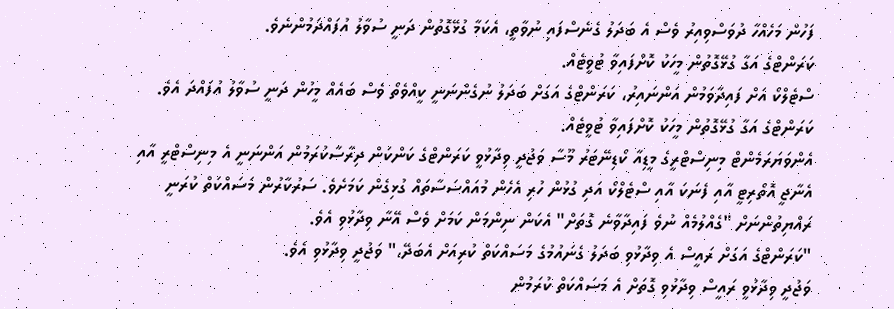ފަހުން މަހެއްހާ ދުވަސްވިއިރު ވެސް އެ ބަދަލު ގެނެސްފައި ނުވާތީ، އެކަމާ ގުޅޭގޮތުން ދަނީ ސުވާލު އުފައްދަމުންނެވެ.
ކަރަންޓްގެ އަގާ ގުޅޭގޮތުން މީހަކު ކޮށްފައިވާ ޓުވީޓެއް.
ސްޓެލްކޯ އަށް ފައިދާވަމުން އަންނައިރު، ކަރަންޓްގެ އަގަށް ބަދަލު ނުގެންނަނީ ކީއްވެތޯ ވެސް ބައެއް މީހުން ދަނީ ސުވާލު އުފައްދަ އެވެ.
ކަރަންޓްގެ އަގާ ގުޅޭގޮތުން މީހަކު ކޮށްފައިވާ ޓުވީޓެއް.
އެންވަޔަރަމެންޓް މިނިސްޓްރީގެ މީޑިއާ ކޯޑިނޭޓަރު މޫސާ ވަޖުދީ ވިދާޅުވީ ކަރަންޓްގެ ކަންކަން ދިރާސާކުރަމުން އަންނަނީ އެ މިނިސްޓްރީ އާއި އެނާޖީ އޮތޯރިޓީ އާއި ފެނަކަ އާއި ސްޓެލްކޯ އަދި ގުޅުން ހުރި އެހެން މުއައްސަސާތައް ގުޅިގެން ކަމަށެވެ. ސަރުކާރުން މަސައްކަތް ކުރަނީ ރައްޔިތުންނަށް "ގެއްލުމެއް ނުވެ ފައިދާވާނެ ގޮތަށް" އެކަން ނިންމަން ކަމަށް ވެސް އޭނާ ވިދާޅުވި އެވެ.
"ކަރަންޓްގެ އަގަށް ރައީސް އެ ވިދާޅުވި ބަދަލު ގެނައުމުގެ މަސައްކަތް ކުރިއަށް އެބަދޭ،" ވަޖުދީ ވިދާޅުވި އެވެ.
ވަޖުދީ ވިދާޅުވީ ރައީސް ވިދާޅުވި ގޮތަށް އެ މަސައްކަތް ކުރަމުން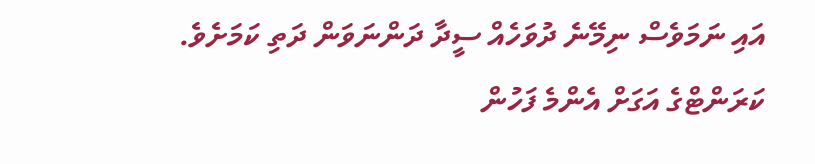އައި ނަމަވެސް ނިމޭނެ ދުވަހެއް ސީދާ ދަންނަވަން ދަތި ކަމަށެވެ.
ކަރަންޓްގެ އަގަށް އެންމެ ފަހުން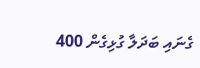ގެނައި ބަދަލާ ގުޅިގެން 400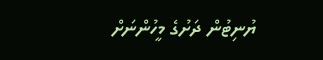ޔުނިޓުން ދަށުގެ މީހުންނަށް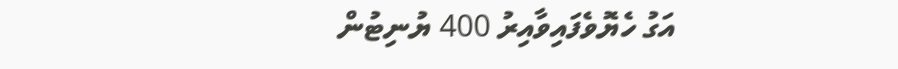އަގު ހެޔޮވެފައިވާއިރު 400 ޔުނިޓުން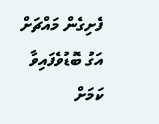ފެށިގެން މައްޗަށް އަގު ބޮޑުވެފައިވާ ކަމަށް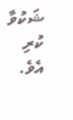ޝަކުވާ ކުރި އެވެ.